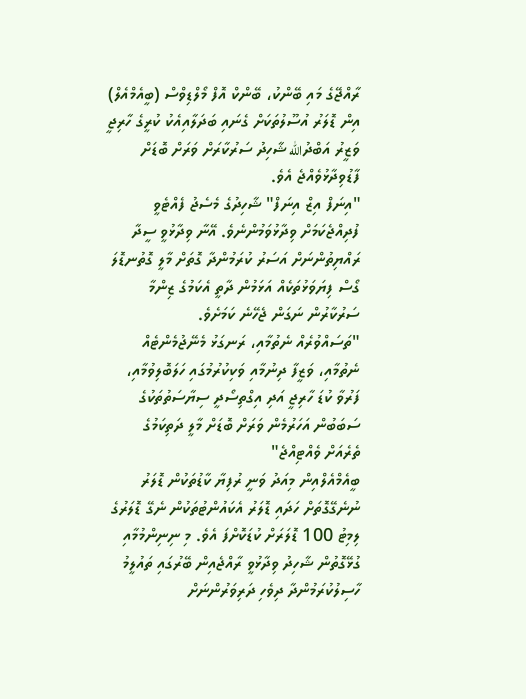ރާއްޖޭގެ މައި ބޭންކު، ބޭންކް އޮފް މޯލްޑިވްސް (ބީއެމްއެލް) އިން ޑޮލަރު އުސޫލުތަކަށް ގެނައި ބަދަލާއިއެކު ކުރީގެ ހާރިޖީ ވަޒީރު އަބްދުالله ޝާހިދު ސަރުކާރަށް ވަރަށް ބޮޑަށް ފާޑުވިދާޅުވެއްޖެ އެވެ.
"އިނަފް އިޒް އިނަފް" ޝާހިދުގެ މެސެޖު ފެއްޓެވީ ފުދިއްޖެކަމަށް ވިދާޅުވަމުންނެވެ. އޭނާ ވިދާޅުވީ ސީދާ ރައްޔިތުންނަށް އަސަރު ކުރަމުންދާ ގޮތަށް މާލީ ގޮތުނޑޮލަ ގޯސް ފިޔަވަޅުތަކެއް އަޅަމުން ދާތީ އެކަމުގެ ޒިންމާ ސަރުކާރުން ނަގަން ޖެހޭނެ ކަމަށެވެ.
"ތަސައްވުރެއް ނެތުމާއި، ރަނގަޅު މެނޭޖުމެންޓެއް ނެތުމާއި، ވަޒީފާ ދިނުމާއި ވަކިކުރުމުގައި ހަލަބޮލިވުމާއި، ފަރުވާ ކުޑަ ހާރިޖީ އަދި އިގްތިސޯދީ ސިޔާސަތުތަކުގެ ސަބަބުން އަހަރުމެން ވަރަށް ބޮޑަށް މާލީ ދަތިކަމުގެ ތެރެއަށް ވެއްޓިއްޖެ"
ބީއެމްއެލްއިން މިއަދު ވަނީ ރުފިޔާ ކާޑުތަކުން ޑޮލަރު ނުނެގޭގޮތަށް ހަދައި ޑޮލަރު އެކައުންޓުތަކުން ނެގޭ ޑޮލަރުގެ ލިމިޓު 100 ޑޮލަރަށް ކުޑަކޮށްފަ އެވެ. މި ނިނިންމުމާއި ގުޅޭގޮތުން ޝާހިދު ވިދާޅުވީ ރާއްޖެއިން ބޭރުގައި ތައުލީމު ހާސިލުކުރަމުންދާ ދިވެހި ދަރިވަރުންނަށް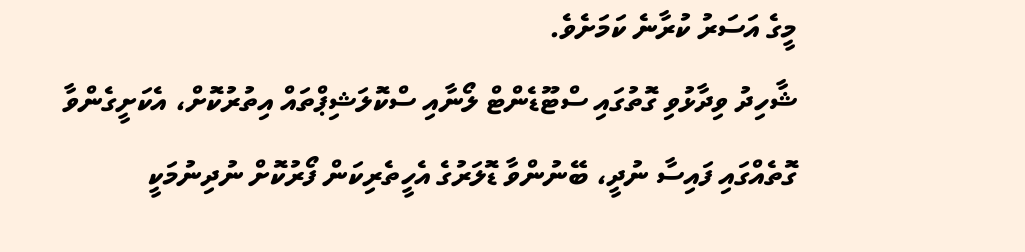މީގެ އަސަރު ކުރާނެ ކަމަށެވެ.
ޝާހިދު ވިދާޅުވި ގޮތުގައި ސްޓޫޑެންޓް ލޯނާއި ސްކޮލަޝިޕްތައް އިތުރުކޮށް، އެކަށީގެންވާ ގޮތެއްގައި ފައިސާ ނުދީ، ބޭނުންވާ ޑޮލަރުގެ އެހީތެރިކަން ފޯރުކޮށް ނުދިނުމަކީ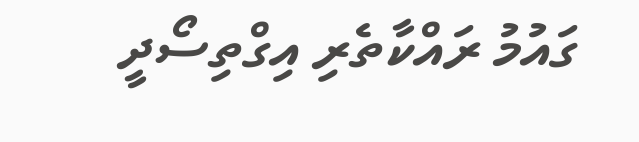ގައުމު ރައްކާތެރި އިގްތިސޯދީ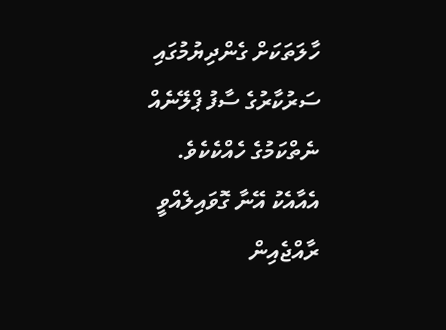ހާލަތަކަށް ގެންދިޔުމުގައި ސަރުކާރުގެ ސާފު ޕްލޭނެއް ނެތްކަމުގެ ހެއްކެކެވެ.
އެއާއެކު އޭނާ ގޮވައިލެއްވީ ރާއްޖެއިން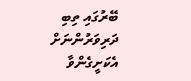ބޭރުގައި ތިބި ދަރިވަރުންނަށް އެކަށީގެންވާ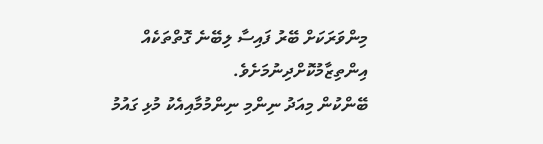މިންވަރަކަށް ބޭރު ފައިސާ ލިބޭނެ ގޮތްތަކެއް އިންތިޒާމުކޮށްދިނުމަށެވެ.
ބޭންކުން މިއަދު ނިންމި ނިންމުމާއިއެކު މުޅި ގައުމު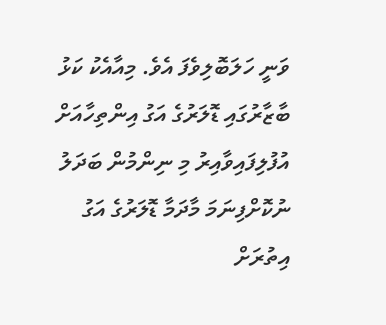ވަނީ ހަލަބޮލިވެފަ އެވެ. މިއާއެކު ކަޅު ބާޒާރުގައި ޑޮލަރުގެ އަގު އިންތިހާއަށް އުފުލިފައިވާއިރު މި ނިންމުން ބަދަލު ނުކޮށްފިނަމަ މާދަމާ ޑޮލަރުގެ އަގު އިތުރަށް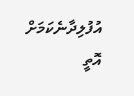އުފުލިދާނެކަމަށް އޮތީ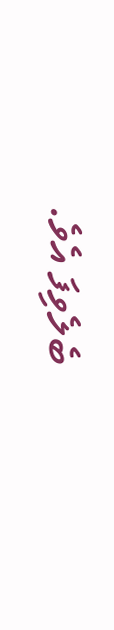ބެލެވިފަ އެވެ.